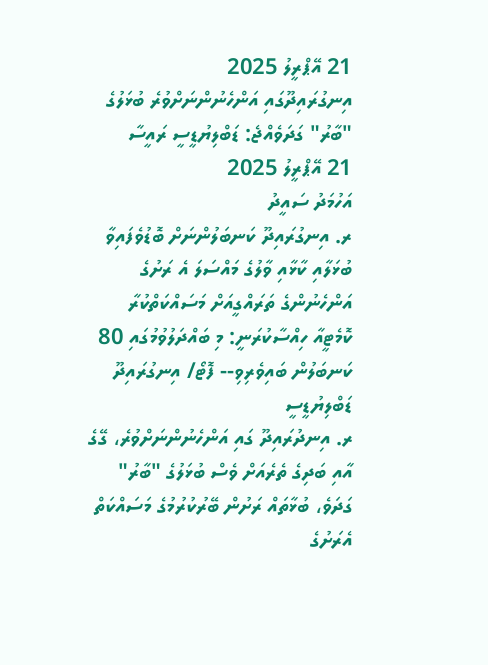21 އޭޕްރީލު 2025
އިނގުރައިދޫގައި އަންހެނުންނަށްވުރެ ބުޅަލުގެ "ބާރު" ގަދަވެއްޖެ: ޑަބްލިޔުޑީސީ ރައީސާ
21 އޭޕްރީލު 2025
އަހުމަދު ސައީދު
ރ. އިނގުރައިދޫ ކަނބަލުންނަށް ބޮޑުވެފައިވާ ބުޅަލާއި ކާޅާއި ވާލުގެ މައްސަލަ އެ ރަށުގެ އަންހެނުންގެ ތަރައްގީއަށް މަސައްކަތްކުރާ ކޮމެޓީއާ ހިއްސާކުރަނީ: މި ބައްދަލުވުމުގައި 80 ކަނބަލުން ބައިވެރިވި-- ފޮޓޯ/ އިނގުރައިދޫ ޑަބްލިޔުޑީސީ
ރ. އިނދުރައިދޫ ގައި އަންހެނުންނަށްވުރެ، ގޭގެ އާއި ބަދިގެ ތެރެއަށް ވެސް ބުޅަލުގެ "ބާރު" ގަދަވެ، ބުޅާތައް ރަށުން ބޭރުކުރުމުގެ މަސައްކަތް އެރަށުގެ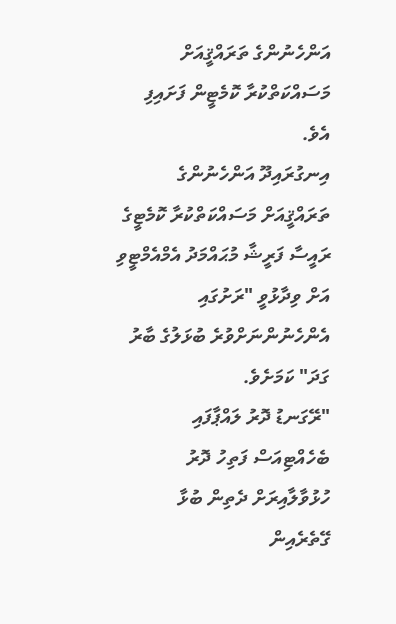އަންހެނުންގެ ތަރައްޤީއަށް މަސައްކަތްކުރާ ކޮމެޓީން ފަށައިފި އެވެ.
އިނގުރައިދޫ އަންހެނުންގެ ތަރައްޤީއަށް މަސައްކަތްކުރާ ކޮމެޓީގެ ރައީސާ ފަރީޝާ މުޙައްމަދު އެމްއެމްޓީވި އަށް ވިދާޅުވީ "ރަށުގައި އެންހެނުންނަށްވުރެ ބުޅަލުގެ ބާރު ގަދަ" ކަމަށެވެ.
"ރޭގަނޑު ދޮރު ލައްޕާފައި ބެހެއްޓިއަސް ފަތިހު ދޮރު ހުޅުވާލާއިރަށް ދެތިން ބުޅާ ގޭތެރެއިން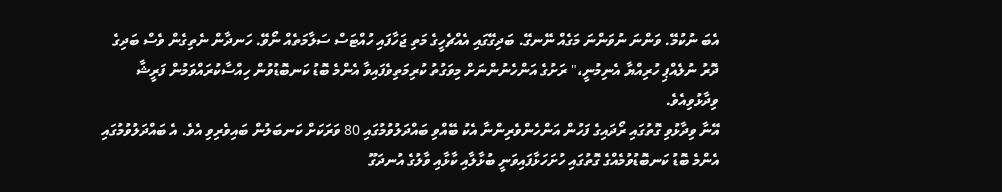އެބަ ނުކުމޭ. ވަންނަ ނުވަންނަ މަގެއް ނޭނގޭ. ބަދިގޭގައި އެއްޗެހީގެ މަތި ޖަހާފައި ހުއްޓަސް ސަލާމަތެއް ނޯވޭ. ހަނދާން ނެތިގެން ވެސް ބަދިގެ ދޮރު ނުލެއްޕި ހުރިއްޔާ އެނިމުނީ،" ރަށުގެ އަންހެނުންނަށް މިވަގުތު ކުރިމަތިވެފައިވާ އެންމެ ބޮޑު ކަނބޮޑުވުން ހިއްސާކުރައްވަމުން ފަރީޝާ ވިދާޅުވިއެވެ.
އޭނާ ވިދާޅުވި ގޮތުގައި ރޯދައިގެ ފަހުން އަންހެންވެރިންނާ އެކު ބޭއްވި ބައްދަލުވުމުގައި 80 ވަރަކަށް ކަނބަލުން ބައިވެރިވި އެވެ. އެ ބައްދަލުވުމުގައި އެންމެ ބޮޑު ކަނބޮޑުވުމެއްގެ ގޮތުގައި ހުށަހަޅާފައިވަނީ ބުޅާލާއި ކާޅާއި ވާލުގެ އުނދަގޫ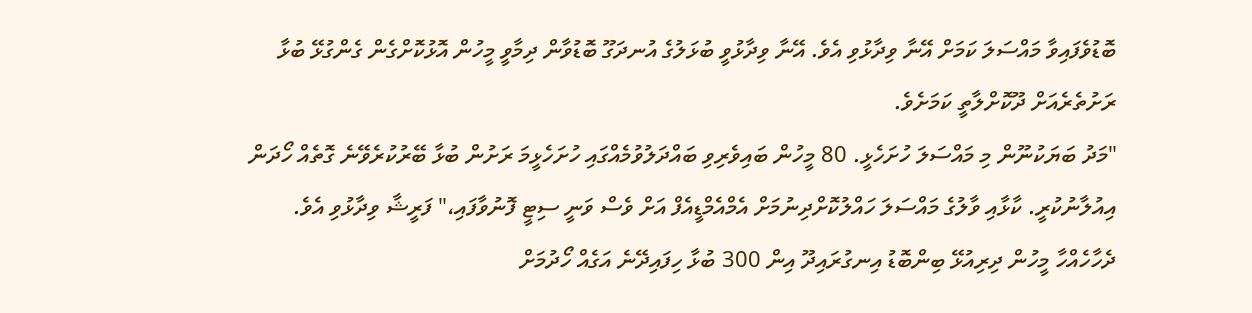ބޮޑުވެފައިވާ މައްސަލަ ކަމަށް އޭނާ ވިދާޅުވި އެވެ. އޭނާ ވިދާޅުވީ ބުޅަލުގެ އުނދަގޫ ބޮޑުވާން ދިމާވީ މީހުން އޮޅުކޮށްގެން ގެންގުޅޭ ބުޅާ ރަށުތެރެއަށް ދޫކޮށްލާތީ ކަމަށެވެ.
"މަދު ބަޔަކުނޫން މި މައްސަލަ ހުށަހެޅީ. 80 މީހުން ބައިވެރިވި ބައްދަލުވުމެއްގައި ހުށަހެޅީމަ ރަށުން ބުޅާ ބޭރުކުރެވޭނެ ގޮތެއް ހޯދަން އިއުލާނުކުރީ. ކާޅާއި ވާލުގެ މައްސަލަ ހައްލުކޮށްދިނުމަށް އެމްއެމްޑީއެފް އަށް ވެސް ވަނީ ސިޓީ ފޮނުވާފައި،" ފަރީޝާ ވިދާޅުވި އެވެ.
ދެހާހެއްހާ މީހުން ދިރިއުޅޭ ބިންބޮޑު އިނގުރައިދޫ އިން 300 ބުޅާ ހިފައިދޭނެ އަގެއް ހޯދުމަށް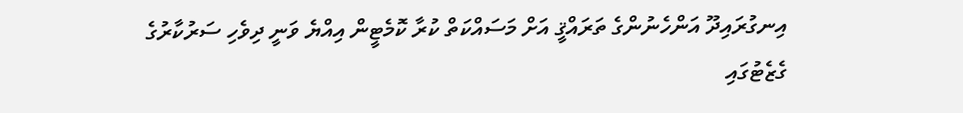އިނގުރައިދޫ އަންހެނުންގެ ތަރައްޤީ އަށް މަސައްކަތް ކުރާ ކޮމެޓީން އިއްޔެ ވަނީ ދިވެހި ސަރުކާރުގެ ގެޒެޓުގައި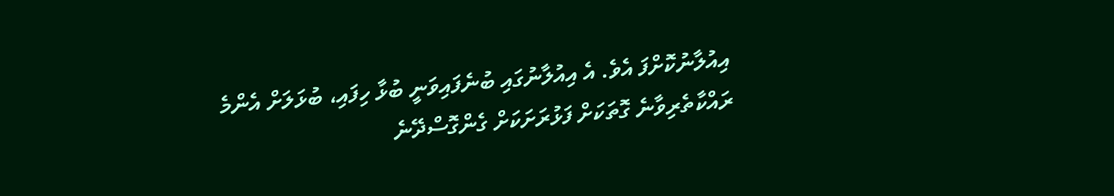އިއުލާނުކޮށްފަ އެވެ. އެ އިއުލާނުގައި ބުނެފައިވަނީ ބުޅާ ހިފައި، ބުޅަލަށް އެންމެ ރައްކާތެރިވާނެ ގޮތަކަށް ފަޅުރަށަކަށް ގެންގޮސްދޭނެ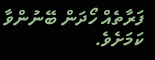ފަރާތެއް ހޯދަން ބޭނުންވާ ކަމަށެވެ.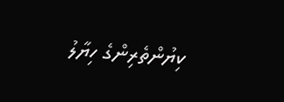ކިޔުންތެރިންގެ ހިޔާލު